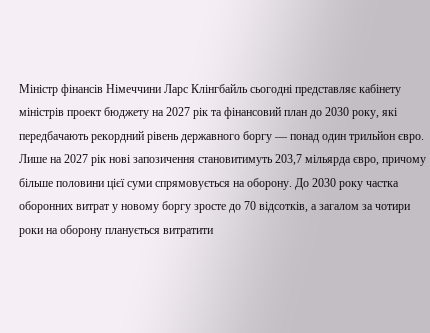Міністр фінансів Німеччини Ларс Клінгбайль сьогодні представляє кабінету міністрів проект бюджету на 2027 рік та фінансовий план до 2030 року, які передбачають рекордний рівень державного боргу — понад один трильйон євро. Лише на 2027 рік нові запозичення становитимуть 203,7 мільярда євро, причому більше половини цієї суми спрямовується на оборону. До 2030 року частка оборонних витрат у новому боргу зросте до 70 відсотків, а загалом за чотири роки на оборону планується витратити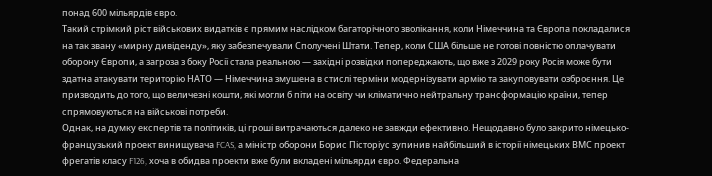понад 600 мільярдів євро.
Такий стрімкий ріст військових видатків є прямим наслідком багаторічного зволікання, коли Німеччина та Європа покладалися на так звану «мирну дивіденду», яку забезпечували Сполучені Штати. Тепер, коли США більше не готові повністю оплачувати оборону Європи, а загроза з боку Росії стала реальною — західні розвідки попереджають, що вже з 2029 року Росія може бути здатна атакувати територію НАТО — Німеччина змушена в стислі терміни модернізувати армію та закуповувати озброєння. Це призводить до того, що величезні кошти, які могли б піти на освіту чи кліматично нейтральну трансформацію країни, тепер спрямовуються на військові потреби.
Однак, на думку експертів та політиків, ці гроші витрачаються далеко не завжди ефективно. Нещодавно було закрито німецько-французький проект винищувача FCAS, а міністр оборони Борис Пісторіус зупинив найбільший в історії німецьких ВМС проект фрегатів класу F126, хоча в обидва проекти вже були вкладені мільярди євро. Федеральна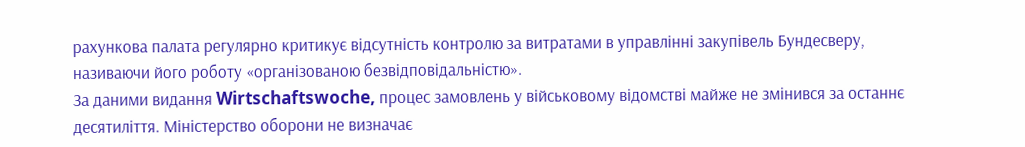рахункова палата регулярно критикує відсутність контролю за витратами в управлінні закупівель Бундесверу, називаючи його роботу «організованою безвідповідальністю».
За даними видання Wirtschaftswoche, процес замовлень у військовому відомстві майже не змінився за останнє десятиліття. Міністерство оборони не визначає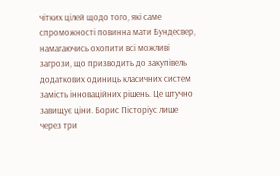чітких цілей щодо того, які саме спроможності повинна мати Бундесвер, намагаючись охопити всі можливі загрози, що призводить до закупівель додаткових одиниць класичних систем замість інноваційних рішень. Це штучно завищує ціни. Борис Пісторіус лише через три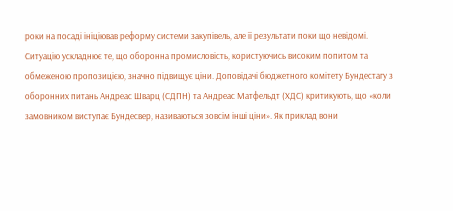роки на посаді ініціював реформу системи закупівель, але її результати поки що невідомі.
Ситуацію ускладнює те, що оборонна промисловість, користуючись високим попитом та обмеженою пропозицією, значно підвищує ціни. Доповідачі бюджетного комітету Бундестагу з оборонних питань Андреас Шварц (СДПН) та Андреас Матфельдт (ХДС) критикують, що «коли замовником виступає Бундесвер, називаються зовсім інші ціни». Як приклад вони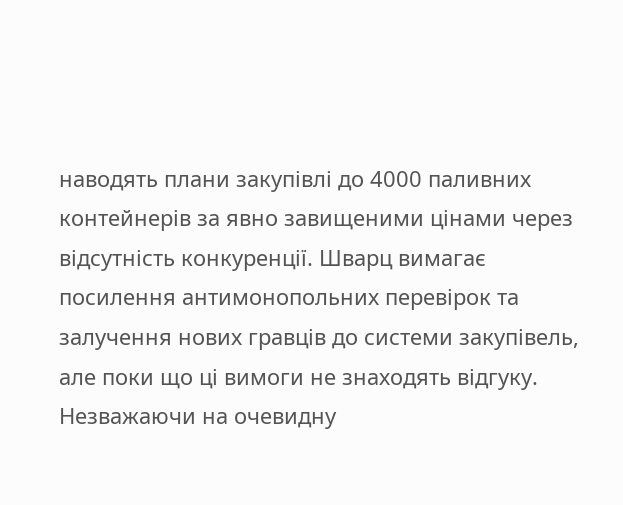наводять плани закупівлі до 4000 паливних контейнерів за явно завищеними цінами через відсутність конкуренції. Шварц вимагає посилення антимонопольних перевірок та залучення нових гравців до системи закупівель, але поки що ці вимоги не знаходять відгуку.
Незважаючи на очевидну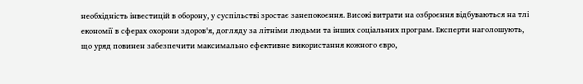необхідність інвестицій в оборону, у суспільстві зростає занепокоєння. Високі витрати на озброєння відбуваються на тлі економії в сферах охорони здоров'я, догляду за літніми людьми та інших соціальних програм. Експерти наголошують, що уряд повинен забезпечити максимально ефективне використання кожного євро,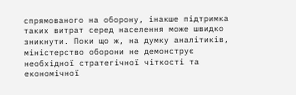спрямованого на оборону, інакше підтримка таких витрат серед населення може швидко зникнути. Поки що ж, на думку аналітиків, міністерство оборони не демонструє необхідної стратегічної чіткості та економічної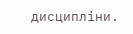дисципліни.